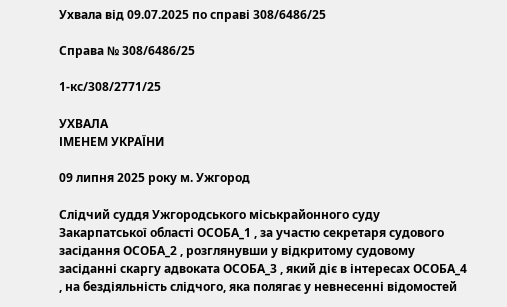Ухвала від 09.07.2025 по справі 308/6486/25

Справа № 308/6486/25

1-кс/308/2771/25

УХВАЛА
ІМЕНЕМ УКРАЇНИ

09 липня 2025 року м. Ужгород

Слідчий суддя Ужгородського міськрайонного суду Закарпатської області ОСОБА_1 , за участю секретаря судового засідання ОСОБА_2 , розглянувши у відкритому судовому засіданні скаргу адвоката ОСОБА_3 , який діє в інтересах ОСОБА_4 , на бездіяльність слідчого, яка полягає у невнесенні відомостей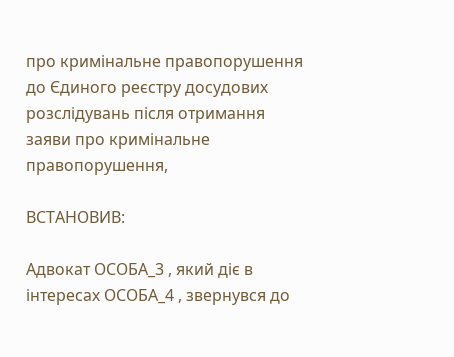про кримінальне правопорушення до Єдиного реєстру досудових розслідувань після отримання заяви про кримінальне правопорушення,

ВСТАНОВИВ:

Адвокат ОСОБА_3 , який діє в інтересах ОСОБА_4 , звернувся до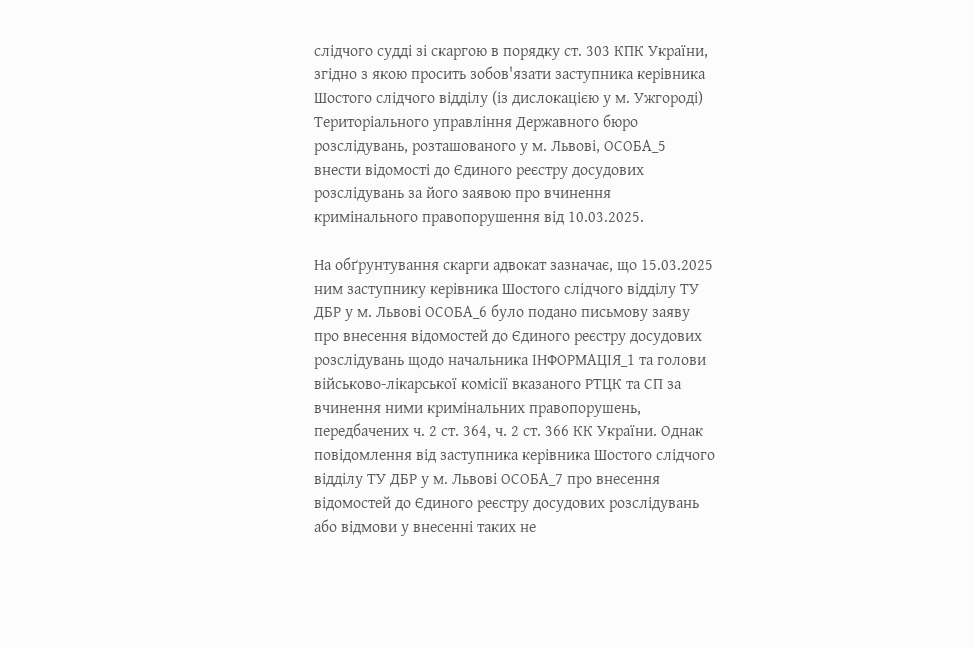слідчого судді зі скаргою в порядку ст. 303 КПК України, згідно з якою просить зобов'язати заступника керівника Шостого слідчого відділу (із дислокацією у м. Ужгороді) Територіального управління Державного бюро розслідувань, розташованого у м. Львові, ОСОБА_5 внести відомості до Єдиного реєстру досудових розслідувань за його заявою про вчинення кримінального правопорушення від 10.03.2025.

На обґрунтування скарги адвокат зазначає, що 15.03.2025 ним заступнику керівника Шостого слідчого відділу ТУ ДБР у м. Львові ОСОБА_6 було подано письмову заяву про внесення відомостей до Єдиного реєстру досудових розслідувань щодо начальника ІНФОРМАЦІЯ_1 та голови військово-лікарської комісії вказаного РТЦК та СП за вчинення ними кримінальних правопорушень, передбачених ч. 2 ст. 364, ч. 2 ст. 366 КК України. Однак повідомлення від заступника керівника Шостого слідчого відділу ТУ ДБР у м. Львові ОСОБА_7 про внесення відомостей до Єдиного реєстру досудових розслідувань або відмови у внесенні таких не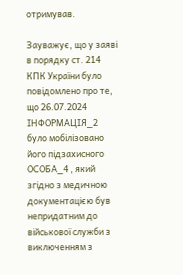отримував.

Зауважує, що у заяві в порядку ст. 214 КПК України було повідомлено про те, що 26.07.2024 ІНФОРМАЦІЯ_2 було мобілізовано його підзахисного ОСОБА_4 , який згідно з медичною документацією був непридатним до військової служби з виключенням з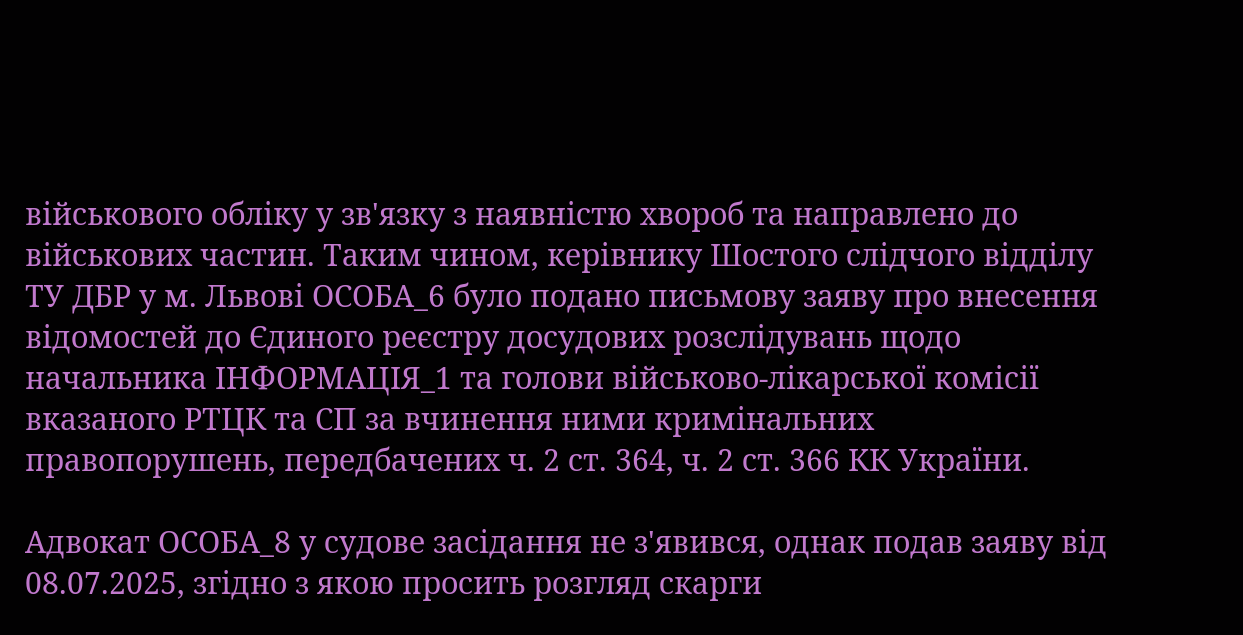військового обліку у зв'язку з наявністю хвороб та направлено до військових частин. Таким чином, керівнику Шостого слідчого відділу ТУ ДБР у м. Львові ОСОБА_6 було подано письмову заяву про внесення відомостей до Єдиного реєстру досудових розслідувань щодо начальника ІНФОРМАЦІЯ_1 та голови військово-лікарської комісії вказаного РТЦК та СП за вчинення ними кримінальних правопорушень, передбачених ч. 2 ст. 364, ч. 2 ст. 366 КК України.

Адвокат ОСОБА_8 у судове засідання не з'явився, однак подав заяву від 08.07.2025, згідно з якою просить розгляд скарги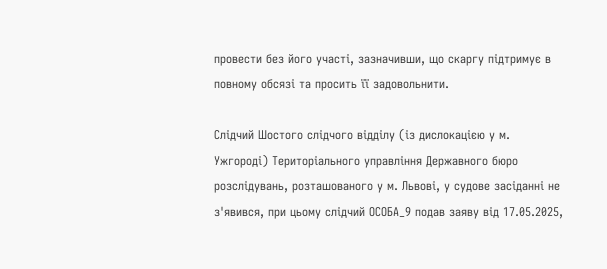провести без його участі, зазначивши, що скаргу підтримує в повному обсязі та просить її задовольнити.

Слідчий Шостого слідчого відділу (із дислокацією у м. Ужгороді) Територіального управління Державного бюро розслідувань, розташованого у м. Львові, у судове засіданні не з'явився, при цьому слідчий ОСОБА_9 подав заяву від 17.05.2025,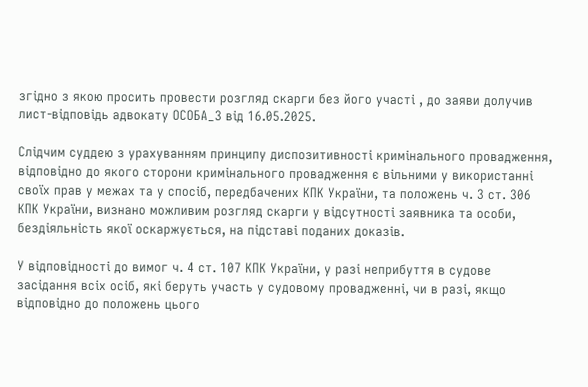згідно з якою просить провести розгляд скарги без його участі , до заяви долучив лист-відповідь адвокату ОСОБА_3 від 16.05.2025.

Слідчим суддею з урахуванням принципу диспозитивності кримінального провадження, відповідно до якого сторони кримінального провадження є вільними у використанні своїх прав у межах та у спосіб, передбачених КПК України, та положень ч. 3 ст. 306 КПК України, визнано можливим розгляд скарги у відсутності заявника та особи, бездіяльність якої оскаржується, на підставі поданих доказів.

У відповідності до вимог ч. 4 ст. 107 КПК України, у разі неприбуття в судове засідання всіх осіб, які беруть участь у судовому провадженні, чи в разі, якщо відповідно до положень цього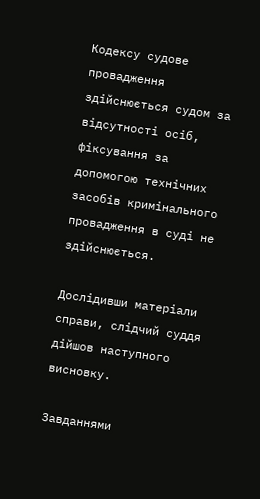Кодексу судове провадження здійснюється судом за відсутності осіб, фіксування за допомогою технічних засобів кримінального провадження в суді не здійснюється.

Дослідивши матеріали справи, слідчий суддя дійшов наступного висновку.

Завданнями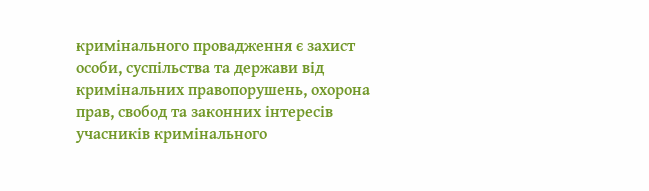кримінального провадження є захист особи, суспільства та держави від кримінальних правопорушень, охорона прав, свобод та законних інтересів учасників кримінального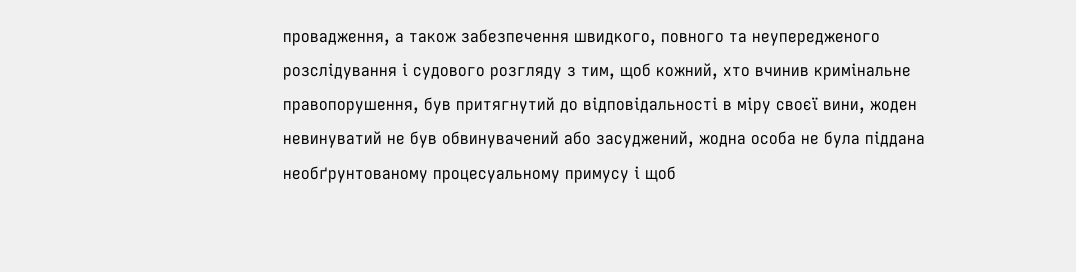провадження, а також забезпечення швидкого, повного та неупередженого розслідування і судового розгляду з тим, щоб кожний, хто вчинив кримінальне правопорушення, був притягнутий до відповідальності в міру своєї вини, жоден невинуватий не був обвинувачений або засуджений, жодна особа не була піддана необґрунтованому процесуальному примусу і щоб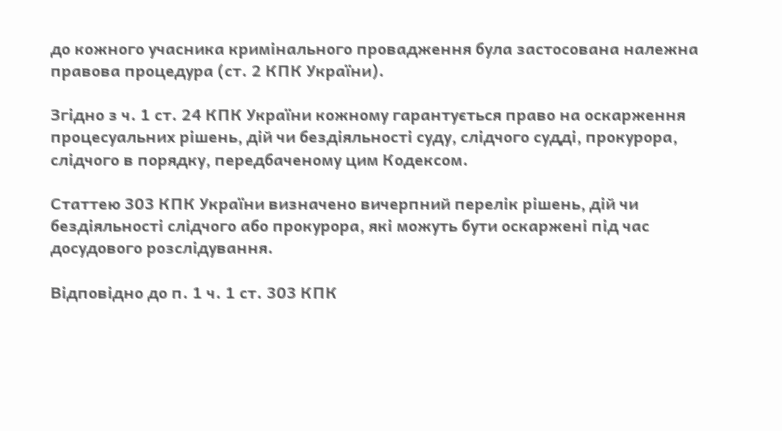до кожного учасника кримінального провадження була застосована належна правова процедура (ст. 2 КПК України).

Згідно з ч. 1 ст. 24 КПК України кожному гарантується право на оскарження процесуальних рішень, дій чи бездіяльності суду, слідчого судді, прокурора, слідчого в порядку, передбаченому цим Кодексом.

Статтею 303 КПК України визначено вичерпний перелік рішень, дій чи бездіяльності слідчого або прокурора, які можуть бути оскаржені під час досудового розслідування.

Відповідно до п. 1 ч. 1 ст. 303 КПК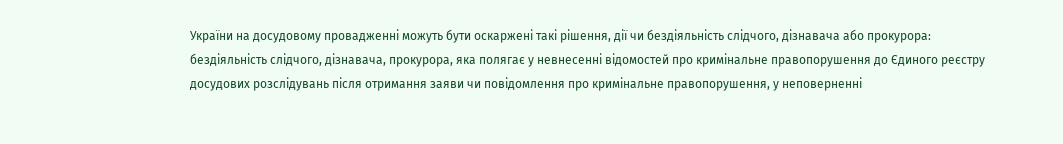України на досудовому провадженні можуть бути оскаржені такі рішення, дії чи бездіяльність слідчого, дізнавача або прокурора: бездіяльність слідчого, дізнавача, прокурора, яка полягає у невнесенні відомостей про кримінальне правопорушення до Єдиного реєстру досудових розслідувань після отримання заяви чи повідомлення про кримінальне правопорушення, у неповерненні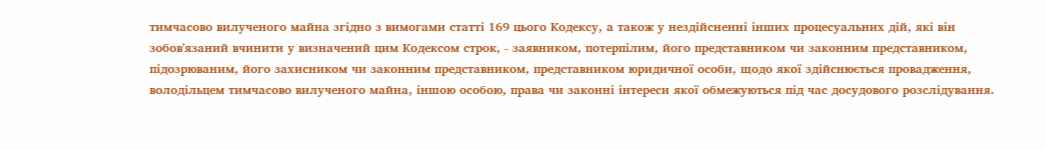тимчасово вилученого майна згідно з вимогами статті 169 цього Кодексу, а також у нездійсненні інших процесуальних дій, які він зобов'язаний вчинити у визначений цим Кодексом строк, - заявником, потерпілим, його представником чи законним представником, підозрюваним, його захисником чи законним представником, представником юридичної особи, щодо якої здійснюється провадження, володільцем тимчасово вилученого майна, іншою особою, права чи законні інтереси якої обмежуються під час досудового розслідування.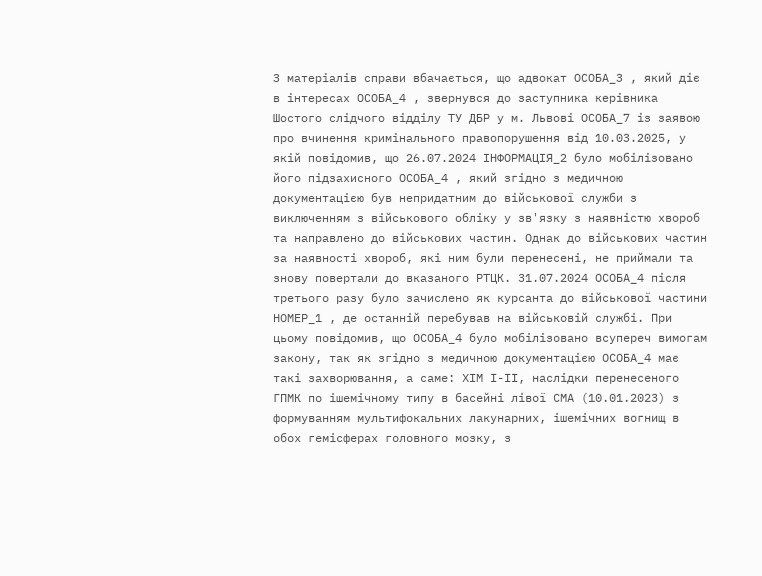З матеріалів справи вбачається, що адвокат ОСОБА_3 , який діє в інтересах ОСОБА_4 , звернувся до заступника керівника Шостого слідчого відділу ТУ ДБР у м. Львові ОСОБА_7 із заявою про вчинення кримінального правопорушення від 10.03.2025, у якій повідомив, що 26.07.2024 ІНФОРМАЦІЯ_2 було мобілізовано його підзахисного ОСОБА_4 , який згідно з медичною документацією був непридатним до військової служби з виключенням з військового обліку у зв'язку з наявністю хвороб та направлено до військових частин. Однак до військових частин за наявності хвороб, які ним були перенесені, не приймали та знову повертали до вказаного РТЦК. 31.07.2024 ОСОБА_4 після третього разу було зачислено як курсанта до військової частини НОМЕР_1 , де останній перебував на військовій службі. При цьому повідомив, що ОСОБА_4 було мобілізовано всупереч вимогам закону, так як згідно з медичною документацією ОСОБА_4 має такі захворювання, а саме: ХІМ І-ІІ, наслідки перенесеного ГПМК по ішемічному типу в басейні лівої СМА (10.01.2023) з формуванням мультифокальних лакунарних, ішемічних вогнищ в обох гемісферах головного мозку, з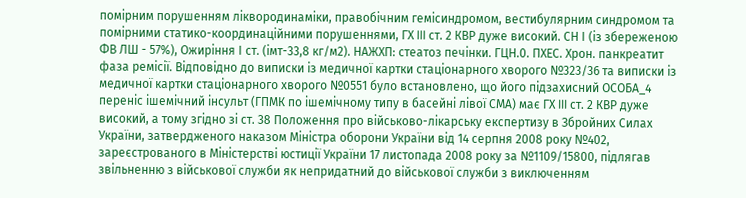помірним порушенням ліквородинаміки, правобічним гемісиндромом, вестибулярним синдромом та помірними статико-координаційними порушеннями, ГХ III ст. 2 КВР дуже високий. СН І (із збереженою ФВ ЛШ - 57%), Ожиріння І ст. (імт-33,8 кг/м2). НАЖХП: стеатоз печінки. ГЦН.0. ПХЕС. Хрон. панкреатит фаза ремісії. Відповідно до виписки із медичної картки стаціонарного хворого №323/36 та виписки із медичної картки стаціонарного хворого №0551 було встановлено, що його підзахисний ОСОБА_4 переніс ішемічний інсульт (ГПМК по ішемічному типу в басейні лівої СМА) має ГХ III ст. 2 КВР дуже високий, а тому згідно зі ст. 38 Положення про військово-лікарську експертизу в Збройних Силах України, затвердженого наказом Міністра оборони України від 14 серпня 2008 року №402, зареєстрованого в Міністерстві юстиції України 17 листопада 2008 року за №1109/15800, підлягав звільненню з військової служби як непридатний до військової служби з виключенням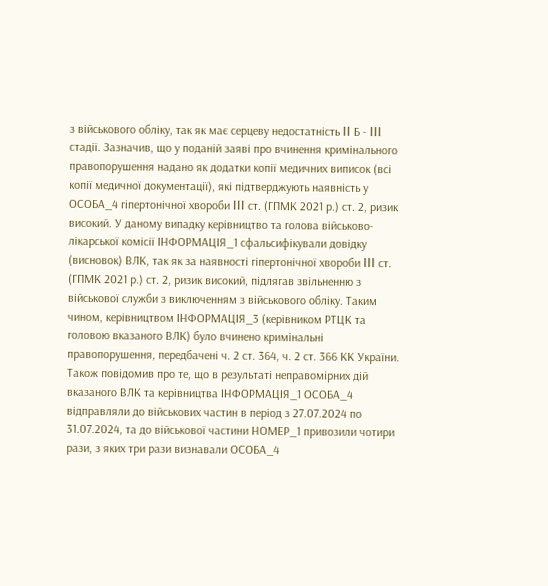з військового обліку, так як має серцеву недостатність II Б - III стадії. Зазначив, що у поданій заяві про вчинення кримінального правопорушення надано як додатки копії медичних виписок (всі копії медичної документації), які підтверджують наявність у ОСОБА_4 гіпертонічної хвороби III ст. (ГПМК 2021 р.) ст. 2, ризик високий. У даному випадку керівництво та голова військово-лікарської комісії ІНФОРМАЦІЯ_1 сфальсифікували довідку (висновок) ВЛК, так як за наявності гіпертонічної хвороби III ст. (ГПМК 2021 р.) ст. 2, ризик високий, підлягав звільненню з військової служби з виключенням з військового обліку. Таким чином, керівництвом ІНФОРМАЦІЯ_3 (керівником РТЦК та головою вказаного ВЛК) було вчинено кримінальні правопорушення, передбачені ч. 2 ст. 364, ч. 2 ст. 366 КК України. Також повідомив про те, що в результаті неправомірних дій вказаного ВЛК та керівництва ІНФОРМАЦІЯ_1 ОСОБА_4 відправляли до військових частин в період з 27.07.2024 по 31.07.2024, та до військової частини НОМЕР_1 привозили чотири рази, з яких три рази визнавали ОСОБА_4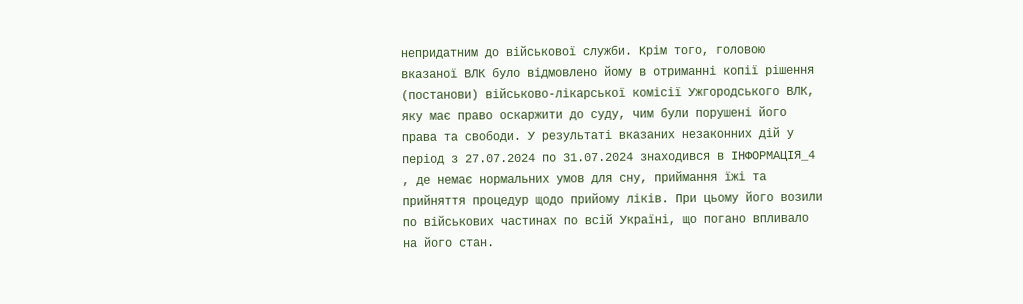непридатним до військової служби. Крім того, головою вказаної ВЛК було відмовлено йому в отриманні копії рішення (постанови) військово-лікарської комісії Ужгородського ВЛК, яку має право оскаржити до суду, чим були порушені його права та свободи. У результаті вказаних незаконних дій у період з 27.07.2024 по 31.07.2024 знаходився в ІНФОРМАЦІЯ_4 , де немає нормальних умов для сну, приймання їжі та прийняття процедур щодо прийому ліків. При цьому його возили по військових частинах по всій Україні, що погано впливало на його стан.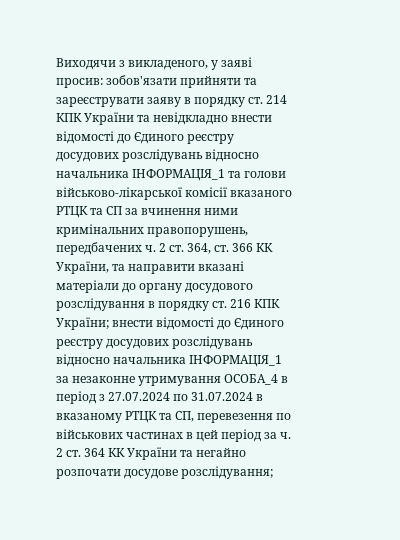Виходячи з викладеного, у заяві просив: зобов'язати прийняти та зареєструвати заяву в порядку ст. 214 КПК України та невідкладно внести відомості до Єдиного реєстру досудових розслідувань відносно начальника ІНФОРМАЦІЯ_1 та голови військово-лікарської комісії вказаного РТЦК та СП за вчинення ними кримінальних правопорушень, передбачених ч. 2 ст. 364, ст. 366 КК України, та направити вказані матеріали до органу досудового розслідування в порядку ст. 216 КПК України; внести відомості до Єдиного реєстру досудових розслідувань відносно начальника ІНФОРМАЦІЯ_1 за незаконне утримування ОСОБА_4 в період з 27.07.2024 по 31.07.2024 в вказаному РТЦК та СП, перевезення по військових частинах в цей період за ч. 2 ст. 364 КК України та негайно розпочати досудове розслідування;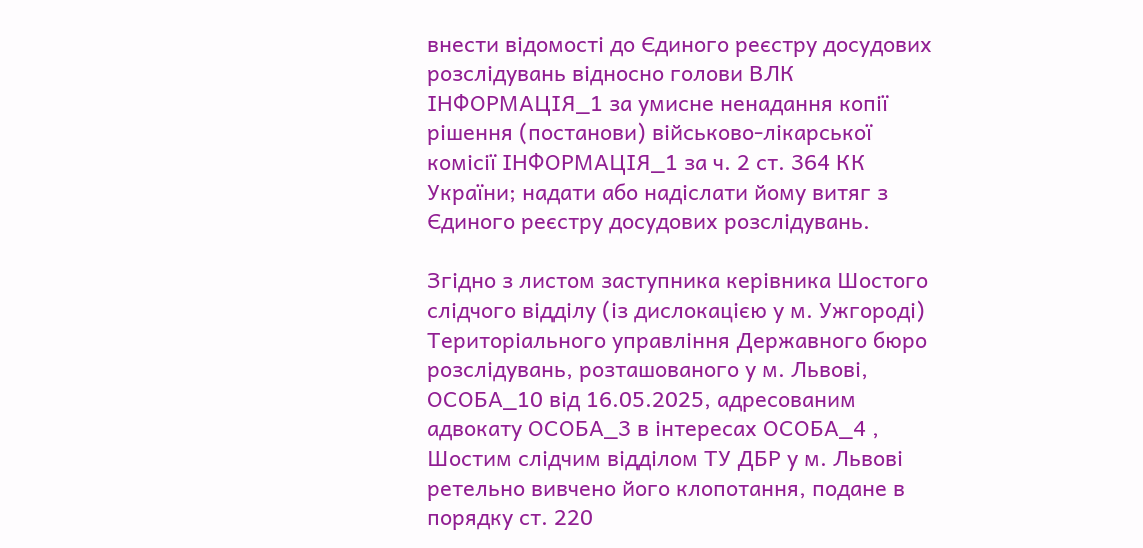внести відомості до Єдиного реєстру досудових розслідувань відносно голови ВЛК ІНФОРМАЦІЯ_1 за умисне ненадання копії рішення (постанови) військово-лікарської комісії ІНФОРМАЦІЯ_1 за ч. 2 ст. 364 КК України; надати або надіслати йому витяг з Єдиного реєстру досудових розслідувань.

Згідно з листом заступника керівника Шостого слідчого відділу (із дислокацією у м. Ужгороді) Територіального управління Державного бюро розслідувань, розташованого у м. Львові, ОСОБА_10 від 16.05.2025, адресованим адвокату ОСОБА_3 в інтересах ОСОБА_4 , Шостим слідчим відділом ТУ ДБР у м. Львові ретельно вивчено його клопотання, подане в порядку ст. 220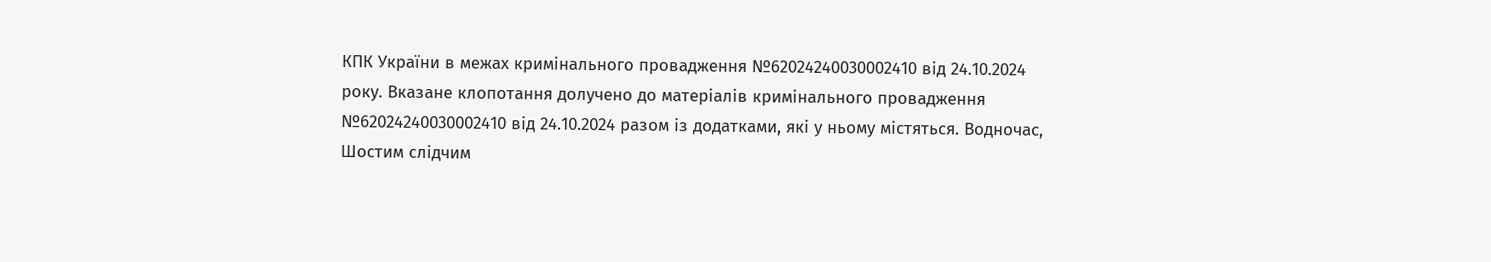КПК України в межах кримінального провадження №62024240030002410 від 24.10.2024 року. Вказане клопотання долучено до матеріалів кримінального провадження №62024240030002410 від 24.10.2024 разом із додатками, які у ньому містяться. Водночас, Шостим слідчим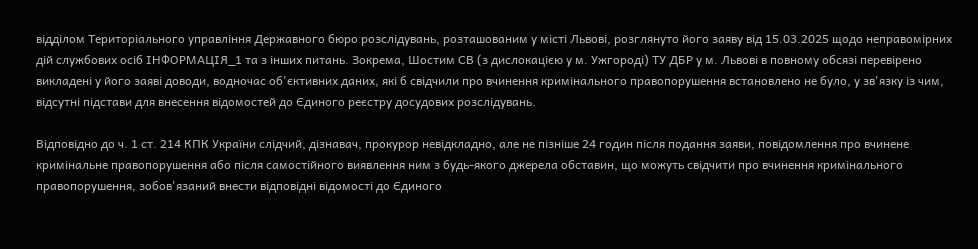відділом Територіального управління Державного бюро розслідувань, розташованим у місті Львові, розглянуто його заяву від 15.03.2025 щодо неправомірних дій службових осіб ІНФОРМАЦІЯ_1 та з інших питань. Зокрема, Шостим СВ (з дислокацією у м. Ужгороді) ТУ ДБР у м. Львові в повному обсязі перевірено викладені у його заяві доводи, водночас об'єктивних даних, які б свідчили про вчинення кримінального правопорушення встановлено не було, у зв'язку із чим, відсутні підстави для внесення відомостей до Єдиного реєстру досудових розслідувань.

Відповідно до ч. 1 ст. 214 КПК України слідчий, дізнавач, прокурор невідкладно, але не пізніше 24 годин після подання заяви, повідомлення про вчинене кримінальне правопорушення або після самостійного виявлення ним з будь-якого джерела обставин, що можуть свідчити про вчинення кримінального правопорушення, зобов'язаний внести відповідні відомості до Єдиного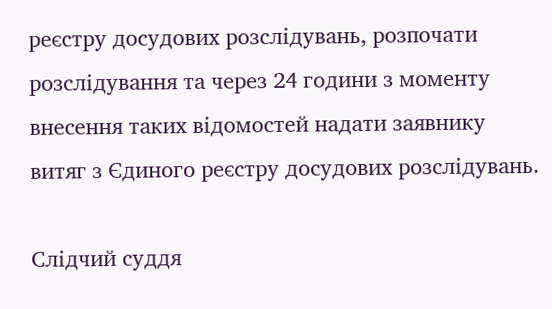реєстру досудових розслідувань, розпочати розслідування та через 24 години з моменту внесення таких відомостей надати заявнику витяг з Єдиного реєстру досудових розслідувань.

Слідчий суддя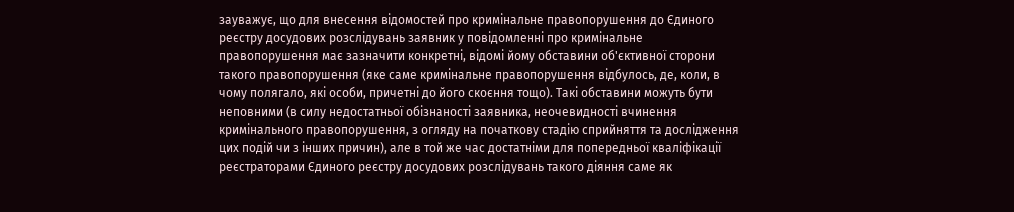зауважує, що для внесення відомостей про кримінальне правопорушення до Єдиного реєстру досудових розслідувань заявник у повідомленні про кримінальне правопорушення має зазначити конкретні, відомі йому обставини об'єктивної сторони такого правопорушення (яке саме кримінальне правопорушення відбулось, де, коли, в чому полягало, які особи, причетні до його скоєння тощо). Такі обставини можуть бути неповними (в силу недостатньої обізнаності заявника, неочевидності вчинення кримінального правопорушення, з огляду на початкову стадію сприйняття та дослідження цих подій чи з інших причин), але в той же час достатніми для попередньої кваліфікації реєстраторами Єдиного реєстру досудових розслідувань такого діяння саме як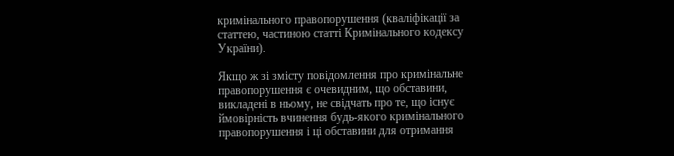кримінального правопорушення (кваліфікації за статтею, частиною статті Кримінального кодексу України).

Якщо ж зі змісту повідомлення про кримінальне правопорушення є очевидним, що обставини, викладені в ньому, не свідчать про те, що існує ймовірність вчинення будь-якого кримінального правопорушення і ці обставини для отримання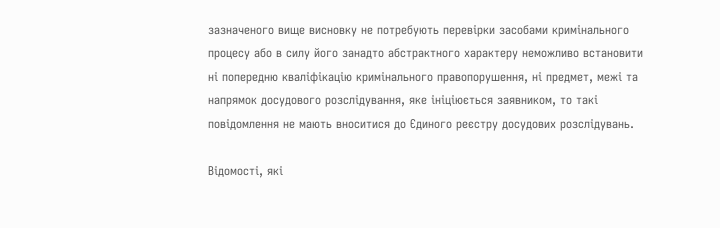зазначеного вище висновку не потребують перевірки засобами кримінального процесу або в силу його занадто абстрактного характеру неможливо встановити ні попередню кваліфікацію кримінального правопорушення, ні предмет, межі та напрямок досудового розслідування, яке ініціюється заявником, то такі повідомлення не мають вноситися до Єдиного реєстру досудових розслідувань.

Відомості, які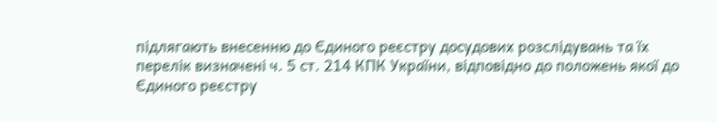підлягають внесенню до Єдиного реєстру досудових розслідувань та їх перелік визначені ч. 5 ст. 214 КПК України, відповідно до положень якої до Єдиного реєстру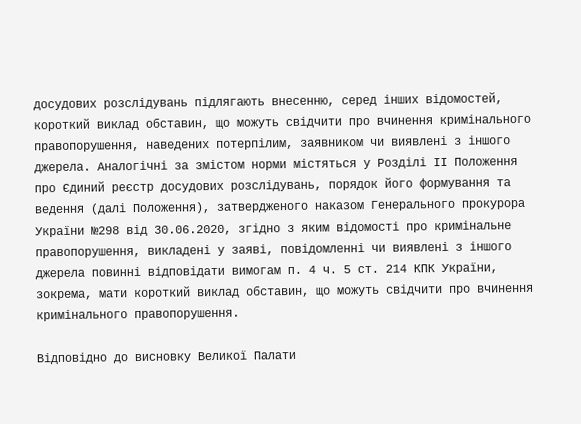досудових розслідувань підлягають внесенню, серед інших відомостей, короткий виклад обставин, що можуть свідчити про вчинення кримінального правопорушення, наведених потерпілим, заявником чи виявлені з іншого джерела. Аналогічні за змістом норми містяться у Розділі ІІ Положення про Єдиний реєстр досудових розслідувань, порядок його формування та ведення (далі Положення), затвердженого наказом Генерального прокурора України №298 від 30.06.2020, згідно з яким відомості про кримінальне правопорушення, викладені у заяві, повідомленні чи виявлені з іншого джерела повинні відповідати вимогам п. 4 ч. 5 ст. 214 КПК України, зокрема, мати короткий виклад обставин, що можуть свідчити про вчинення кримінального правопорушення.

Відповідно до висновку Великої Палати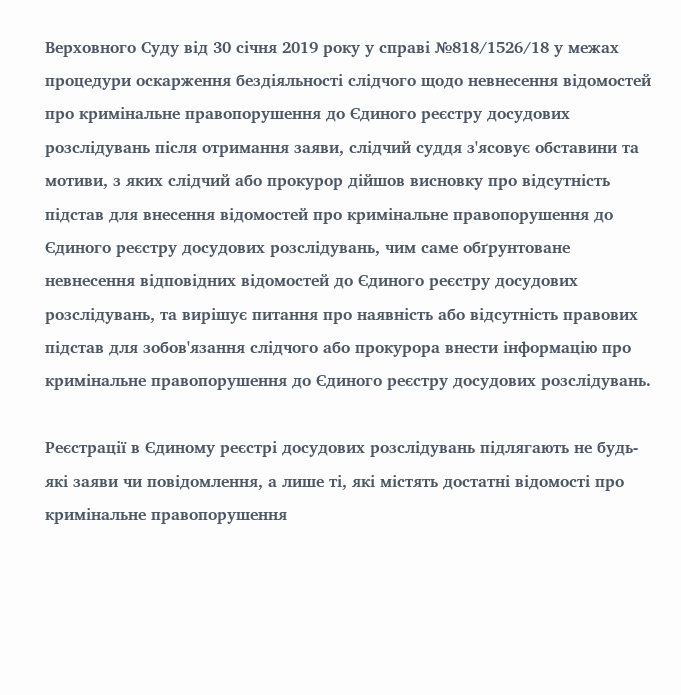Верховного Суду від 30 січня 2019 року у справі №818/1526/18 у межах процедури оскарження бездіяльності слідчого щодо невнесення відомостей про кримінальне правопорушення до Єдиного реєстру досудових розслідувань після отримання заяви, слідчий суддя з'ясовує обставини та мотиви, з яких слідчий або прокурор дійшов висновку про відсутність підстав для внесення відомостей про кримінальне правопорушення до Єдиного реєстру досудових розслідувань, чим саме обґрунтоване невнесення відповідних відомостей до Єдиного реєстру досудових розслідувань, та вирішує питання про наявність або відсутність правових підстав для зобов'язання слідчого або прокурора внести інформацію про кримінальне правопорушення до Єдиного реєстру досудових розслідувань.

Реєстрації в Єдиному реєстрі досудових розслідувань підлягають не будь-які заяви чи повідомлення, а лише ті, які містять достатні відомості про кримінальне правопорушення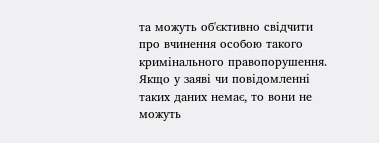та можуть об'єктивно свідчити про вчинення особою такого кримінального правопорушення. Якщо у заяві чи повідомленні таких даних немає, то вони не можуть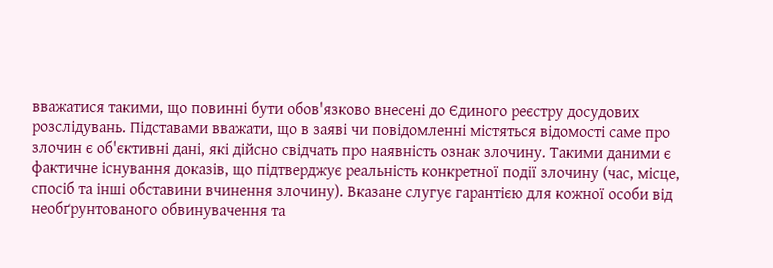вважатися такими, що повинні бути обов'язково внесені до Єдиного реєстру досудових розслідувань. Підставами вважати, що в заяві чи повідомленні містяться відомості саме про злочин є об'єктивні дані, які дійсно свідчать про наявність ознак злочину. Такими даними є фактичне існування доказів, що підтверджує реальність конкретної події злочину (час, місце, спосіб та інші обставини вчинення злочину). Вказане слугує гарантією для кожної особи від необґрунтованого обвинувачення та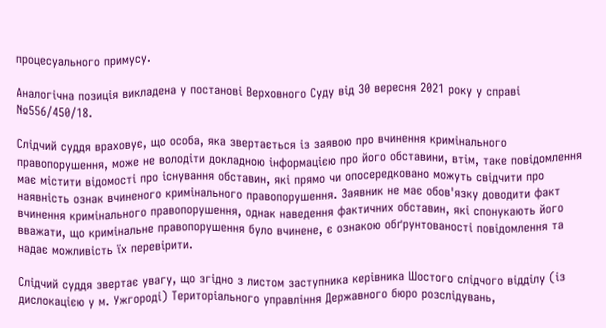процесуального примусу.

Аналогічна позиція викладена у постанові Верховного Суду від 30 вересня 2021 року у справі №556/450/18.

Слідчий суддя враховує, що особа, яка звертається із заявою про вчинення кримінального правопорушення, може не володіти докладною інформацією про його обставини, втім, таке повідомлення має містити відомості про існування обставин, які прямо чи опосередковано можуть свідчити про наявність ознак вчиненого кримінального правопорушення. Заявник не має обов'язку доводити факт вчинення кримінального правопорушення, однак наведення фактичних обставин, які спонукають його вважати, що кримінальне правопорушення було вчинене, є ознакою обґрунтованості повідомлення та надає можливість їх перевірити.

Слідчий суддя звертає увагу, що згідно з листом заступника керівника Шостого слідчого відділу (із дислокацією у м. Ужгороді) Територіального управління Державного бюро розслідувань,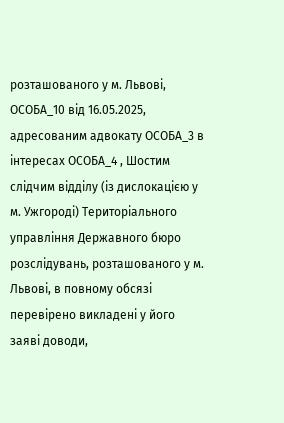розташованого у м. Львові, ОСОБА_10 від 16.05.2025, адресованим адвокату ОСОБА_3 в інтересах ОСОБА_4 , Шостим слідчим відділу (із дислокацією у м. Ужгороді) Територіального управління Державного бюро розслідувань, розташованого у м. Львові, в повному обсязі перевірено викладені у його заяві доводи,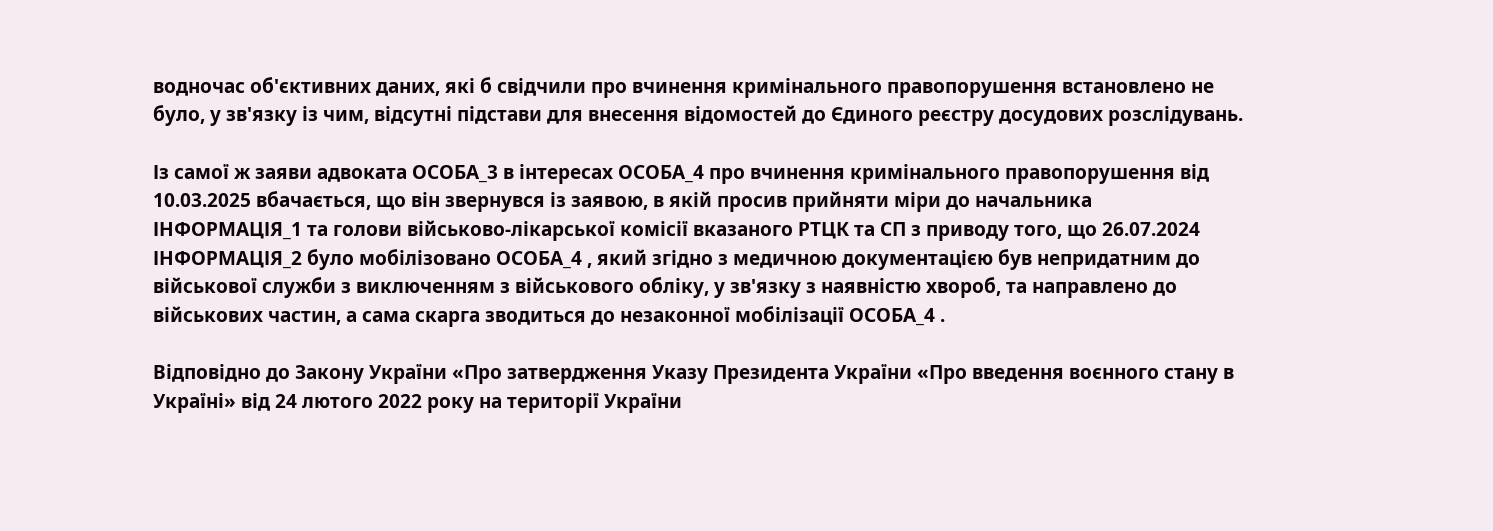водночас об'єктивних даних, які б свідчили про вчинення кримінального правопорушення встановлено не було, у зв'язку із чим, відсутні підстави для внесення відомостей до Єдиного реєстру досудових розслідувань.

Із самої ж заяви адвоката ОСОБА_3 в інтересах ОСОБА_4 про вчинення кримінального правопорушення від 10.03.2025 вбачається, що він звернувся із заявою, в якій просив прийняти міри до начальника ІНФОРМАЦІЯ_1 та голови військово-лікарської комісії вказаного РТЦК та СП з приводу того, що 26.07.2024 ІНФОРМАЦІЯ_2 було мобілізовано ОСОБА_4 , який згідно з медичною документацією був непридатним до військової служби з виключенням з військового обліку, у зв'язку з наявністю хвороб, та направлено до військових частин, а сама скарга зводиться до незаконної мобілізації ОСОБА_4 .

Відповідно до Закону України «Про затвердження Указу Президента України «Про введення воєнного стану в Україні» від 24 лютого 2022 року на території України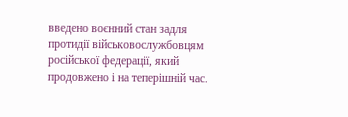введено воєнний стан задля протидії військовослужбовцям російської федерації, який продовжено і на теперішній час.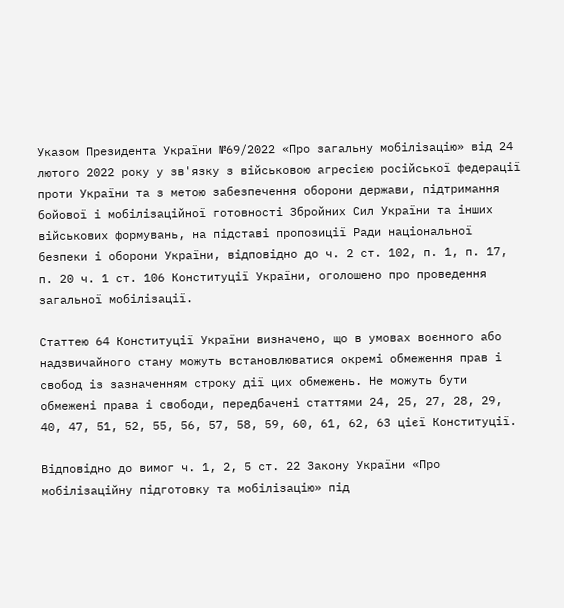Указом Президента України №69/2022 «Про загальну мобілізацію» від 24 лютого 2022 року у зв'язку з військовою агресією російської федерації проти України та з метою забезпечення оборони держави, підтримання бойової і мобілізаційної готовності Збройних Сил України та інших військових формувань, на підставі пропозиції Ради національної безпеки і оборони України, відповідно до ч. 2 ст. 102, п. 1, п. 17, п. 20 ч. 1 ст. 106 Конституції України, оголошено про проведення загальної мобілізації.

Статтею 64 Конституції України визначено, що в умовах воєнного або надзвичайного стану можуть встановлюватися окремі обмеження прав і свобод із зазначенням строку дії цих обмежень. Не можуть бути обмежені права і свободи, передбачені статтями 24, 25, 27, 28, 29, 40, 47, 51, 52, 55, 56, 57, 58, 59, 60, 61, 62, 63 цієї Конституції.

Відповідно до вимог ч. 1, 2, 5 ст. 22 Закону України «Про мобілізаційну підготовку та мобілізацію» під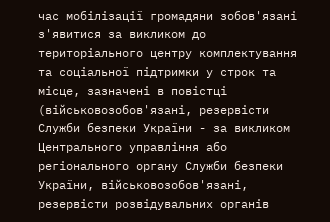час мобілізації громадяни зобов'язані з'явитися за викликом до територіального центру комплектування та соціальної підтримки у строк та місце, зазначені в повістці (військовозобов'язані, резервісти Служби безпеки України - за викликом Центрального управління або регіонального органу Служби безпеки України, військовозобов'язані, резервісти розвідувальних органів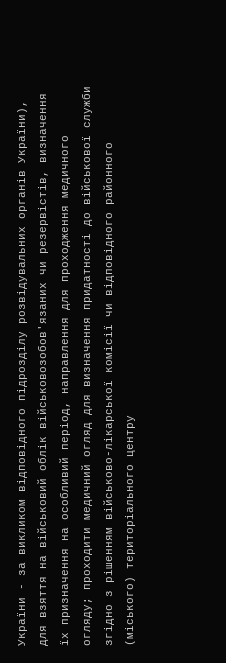України - за викликом відповідного підрозділу розвідувальних органів України), для взяття на військовий облік військовозобов'язаних чи резервістів, визначення їх призначення на особливий період, направлення для проходження медичного огляду; проходити медичний огляд для визначення придатності до військової служби згідно з рішенням військово-лікарської комісії чи відповідного районного (міського) територіального центру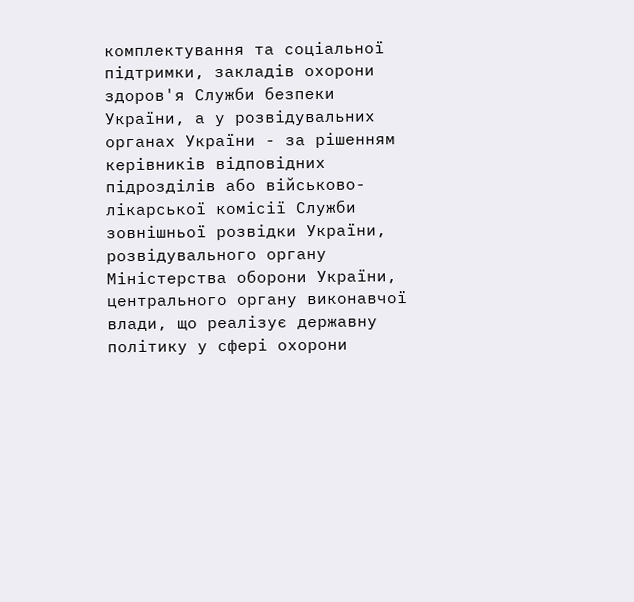комплектування та соціальної підтримки, закладів охорони здоров'я Служби безпеки України, а у розвідувальних органах України - за рішенням керівників відповідних підрозділів або військово-лікарської комісії Служби зовнішньої розвідки України, розвідувального органу Міністерства оборони України, центрального органу виконавчої влади, що реалізує державну політику у сфері охорони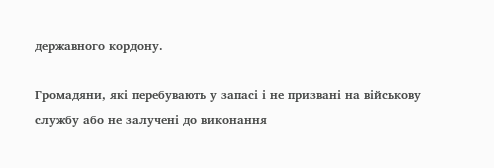державного кордону.

Громадяни, які перебувають у запасі і не призвані на військову службу або не залучені до виконання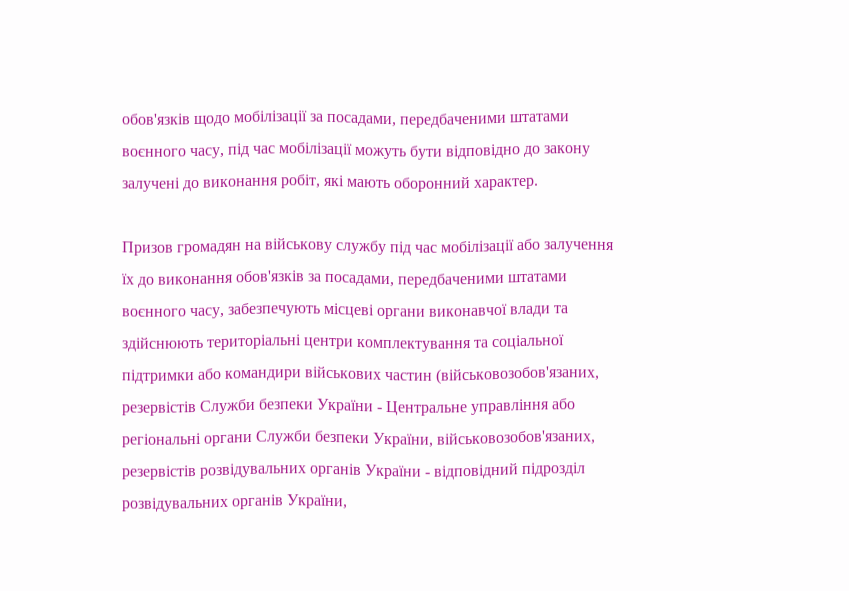обов'язків щодо мобілізації за посадами, передбаченими штатами воєнного часу, під час мобілізації можуть бути відповідно до закону залучені до виконання робіт, які мають оборонний характер.

Призов громадян на військову службу під час мобілізації або залучення їх до виконання обов'язків за посадами, передбаченими штатами воєнного часу, забезпечують місцеві органи виконавчої влади та здійснюють територіальні центри комплектування та соціальної підтримки або командири військових частин (військовозобов'язаних, резервістів Служби безпеки України - Центральне управління або регіональні органи Служби безпеки України, військовозобов'язаних, резервістів розвідувальних органів України - відповідний підрозділ розвідувальних органів України,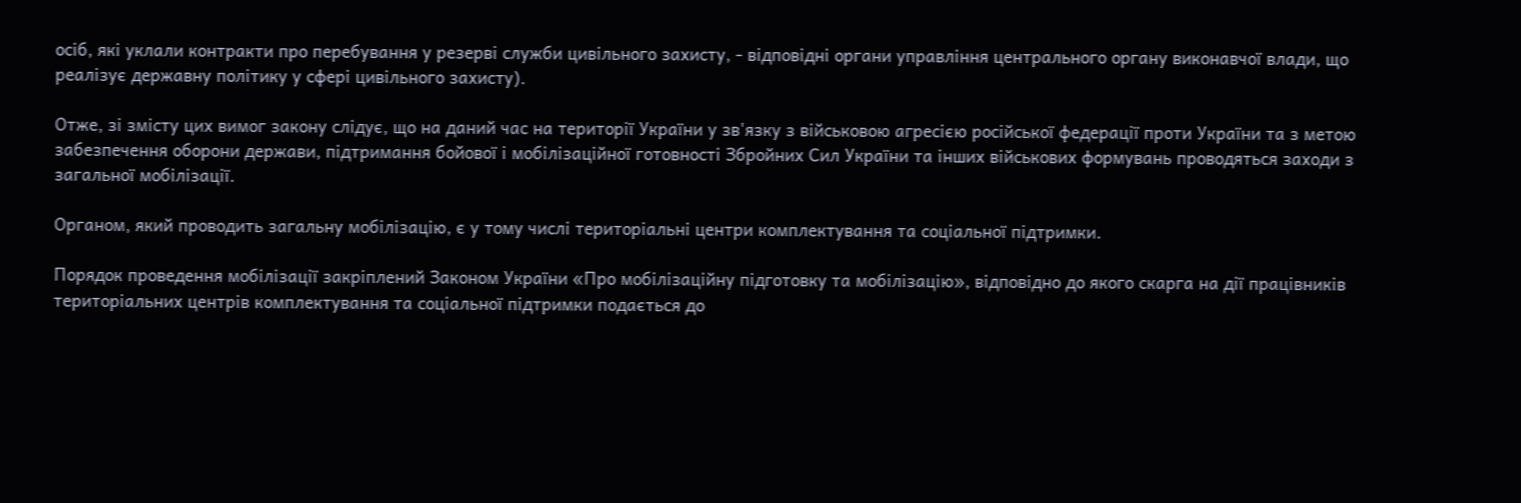осіб, які уклали контракти про перебування у резерві служби цивільного захисту, - відповідні органи управління центрального органу виконавчої влади, що реалізує державну політику у сфері цивільного захисту).

Отже, зі змісту цих вимог закону слідує, що на даний час на території України у зв'язку з військовою агресією російської федерації проти України та з метою забезпечення оборони держави, підтримання бойової і мобілізаційної готовності Збройних Сил України та інших військових формувань проводяться заходи з загальної мобілізації.

Органом, який проводить загальну мобілізацію, є у тому числі територіальні центри комплектування та соціальної підтримки.

Порядок проведення мобілізації закріплений Законом України «Про мобілізаційну підготовку та мобілізацію», відповідно до якого скарга на дії працівників територіальних центрів комплектування та соціальної підтримки подається до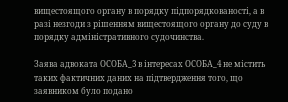вищестоящого органу в порядку підпорядкованості, а в разі незгоди з рішенням вищестоящого органу до суду в порядку адміністративного судочинства.

Заява адвоката ОСОБА_3 в інтересах ОСОБА_4 не містить таких фактичних даних на підтвердження того, що заявником було подано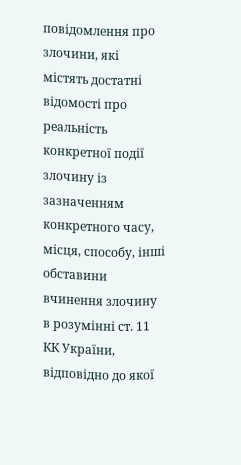повідомлення про злочини, які містять достатні відомості про реальність конкретної події злочину із зазначенням конкретного часу, місця, способу, інші обставини вчинення злочину в розумінні ст. 11 КК України, відповідно до якої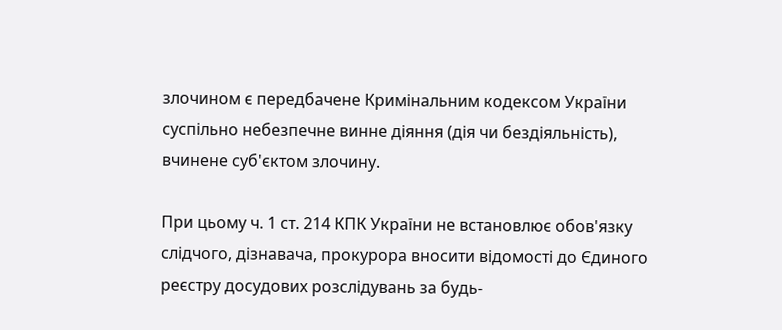злочином є передбачене Кримінальним кодексом України суспільно небезпечне винне діяння (дія чи бездіяльність), вчинене суб'єктом злочину.

При цьому ч. 1 ст. 214 КПК України не встановлює обов'язку слідчого, дізнавача, прокурора вносити відомості до Єдиного реєстру досудових розслідувань за будь-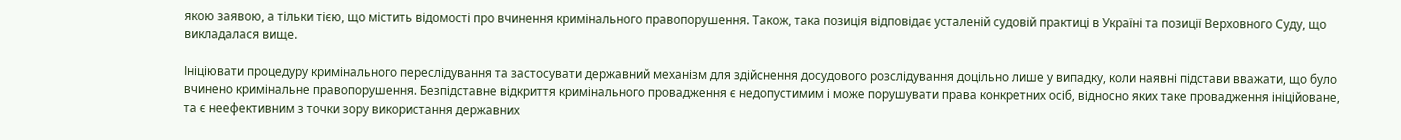якою заявою, а тільки тією, що містить відомості про вчинення кримінального правопорушення. Також, така позиція відповідає усталеній судовій практиці в Україні та позиції Верховного Суду, що викладалася вище.

Ініціювати процедуру кримінального переслідування та застосувати державний механізм для здійснення досудового розслідування доцільно лише у випадку, коли наявні підстави вважати, що було вчинено кримінальне правопорушення. Безпідставне відкриття кримінального провадження є недопустимим і може порушувати права конкретних осіб, відносно яких таке провадження ініційоване, та є неефективним з точки зору використання державних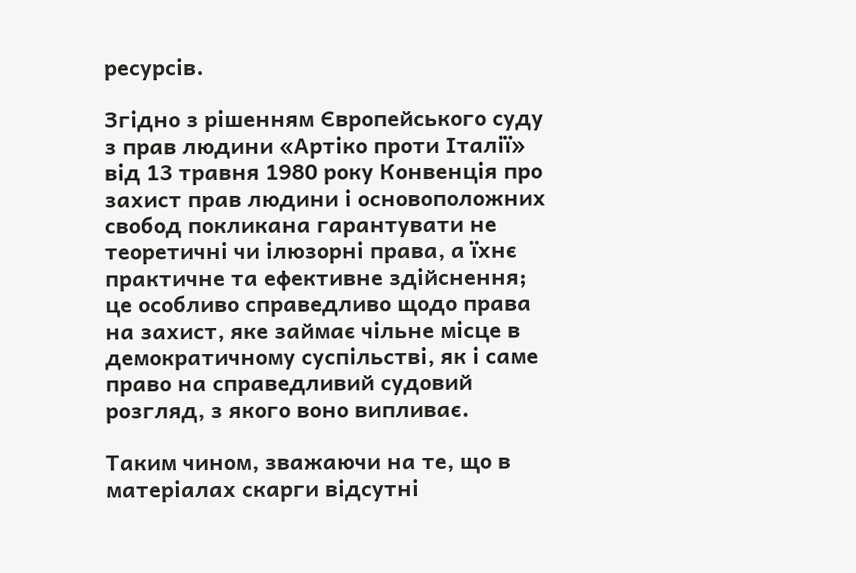ресурсів.

Згідно з рішенням Європейського суду з прав людини «Артіко проти Італії» від 13 травня 1980 року Конвенція про захист прав людини і основоположних свобод покликана гарантувати не теоретичні чи ілюзорні права, а їхнє практичне та ефективне здійснення; це особливо справедливо щодо права на захист, яке займає чільне місце в демократичному суспільстві, як і саме право на справедливий судовий розгляд, з якого воно випливає.

Таким чином, зважаючи на те, що в матеріалах скарги відсутні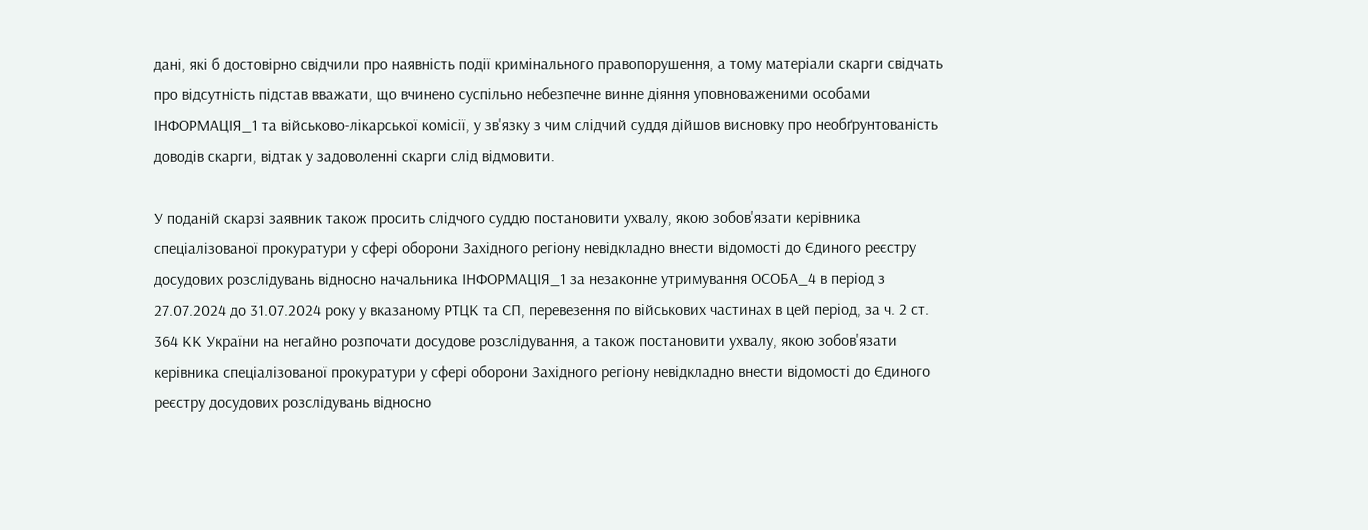дані, які б достовірно свідчили про наявність події кримінального правопорушення, а тому матеріали скарги свідчать про відсутність підстав вважати, що вчинено суспільно небезпечне винне діяння уповноваженими особами ІНФОРМАЦІЯ_1 та військово-лікарської комісії, у зв'язку з чим слідчий суддя дійшов висновку про необґрунтованість доводів скарги, відтак у задоволенні скарги слід відмовити.

У поданій скарзі заявник також просить слідчого суддю постановити ухвалу, якою зобов'язати керівника спеціалізованої прокуратури у сфері оборони Західного регіону невідкладно внести відомості до Єдиного реєстру досудових розслідувань відносно начальника ІНФОРМАЦІЯ_1 за незаконне утримування ОСОБА_4 в період з 27.07.2024 до 31.07.2024 року у вказаному РТЦК та СП, перевезення по військових частинах в цей період, за ч. 2 ст. 364 КК України на негайно розпочати досудове розслідування, а також постановити ухвалу, якою зобов'язати керівника спеціалізованої прокуратури у сфері оборони Західного регіону невідкладно внести відомості до Єдиного реєстру досудових розслідувань відносно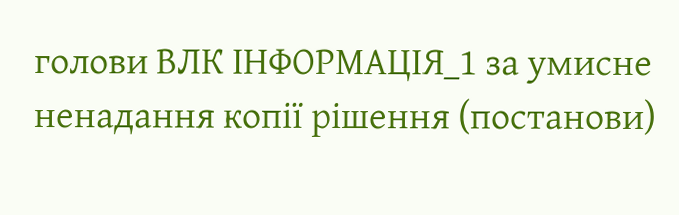голови ВЛК ІНФОРМАЦІЯ_1 за умисне ненадання копії рішення (постанови)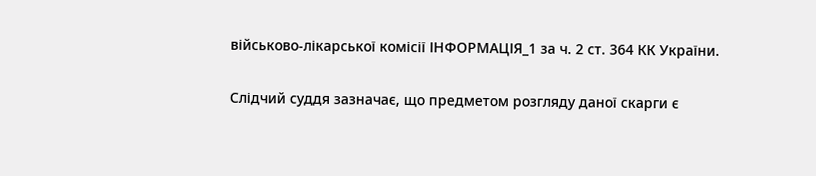військово-лікарської комісії ІНФОРМАЦІЯ_1 за ч. 2 ст. 364 КК України.

Слідчий суддя зазначає, що предметом розгляду даної скарги є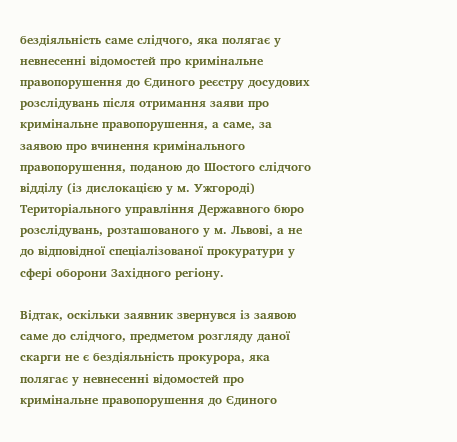бездіяльність саме слідчого, яка полягає у невнесенні відомостей про кримінальне правопорушення до Єдиного реєстру досудових розслідувань після отримання заяви про кримінальне правопорушення, а саме, за заявою про вчинення кримінального правопорушення, поданою до Шостого слідчого відділу (із дислокацією у м. Ужгороді) Територіального управління Державного бюро розслідувань, розташованого у м. Львові, а не до відповідної спеціалізованої прокуратури у сфері оборони Західного регіону.

Відтак, оскільки заявник звернувся із заявою саме до слідчого, предметом розгляду даної скарги не є бездіяльність прокурора, яка полягає у невнесенні відомостей про кримінальне правопорушення до Єдиного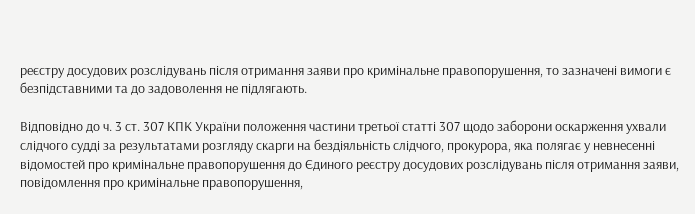реєстру досудових розслідувань після отримання заяви про кримінальне правопорушення, то зазначені вимоги є безпідставними та до задоволення не підлягають.

Відповідно до ч. 3 ст. 307 КПК України положення частини третьої статті 307 щодо заборони оскарження ухвали слідчого судді за результатами розгляду скарги на бездіяльність слідчого, прокурора, яка полягає у невнесенні відомостей про кримінальне правопорушення до Єдиного реєстру досудових розслідувань після отримання заяви, повідомлення про кримінальне правопорушення,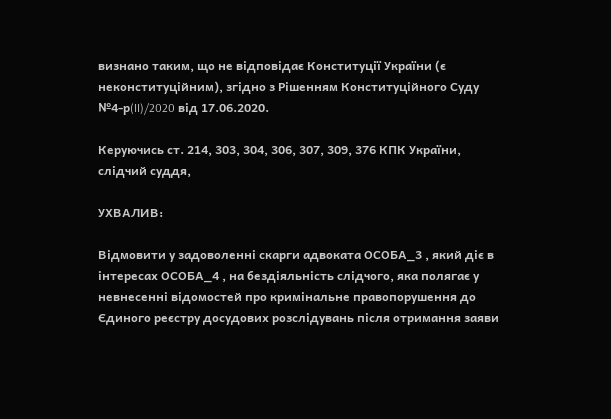визнано таким, що не відповідає Конституції України (є неконституційним), згідно з Рішенням Конституційного Суду №4-р(II)/2020 від 17.06.2020.

Керуючись ст. 214, 303, 304, 306, 307, 309, 376 КПК України, слідчий суддя,

УХВАЛИВ:

Відмовити у задоволенні скарги адвоката ОСОБА_3 , який діє в інтересах ОСОБА_4 , на бездіяльність слідчого, яка полягає у невнесенні відомостей про кримінальне правопорушення до Єдиного реєстру досудових розслідувань після отримання заяви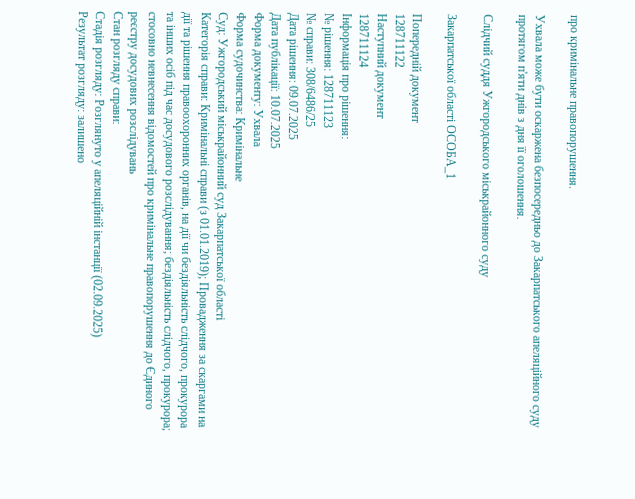про кримінальне правопорушення.

Ухвала може бути оскаржена безпосередньо до Закарпатського апеляційного суду протягом п'яти днів з дня її оголошення.

Слідчий суддя Ужгородського міськрайонного суду

Закарпатської області ОСОБА_1

Попередній документ
128711122
Наступний документ
128711124
Інформація про рішення:
№ рішення: 128711123
№ справи: 308/6486/25
Дата рішення: 09.07.2025
Дата публікації: 10.07.2025
Форма документу: Ухвала
Форма судочинства: Кримінальне
Суд: Ужгородський міськрайонний суд Закарпатської області
Категорія справи: Кримінальні справи (з 01.01.2019); Провадження за скаргами на дії та рішення правоохоронних органів, на дії чи бездіяльність слідчого, прокурора та інших осіб під час досудового розслідування; бездіяльність слідчого, прокурора; стосовно невнесення відомостей про кримінальне правопорушення до Єдиного реєстру досудових розслідувань
Стан розгляду справи:
Стадія розгляду: Розглянуто у апеляційній інстанції (02.09.2025)
Результат розгляду: залишено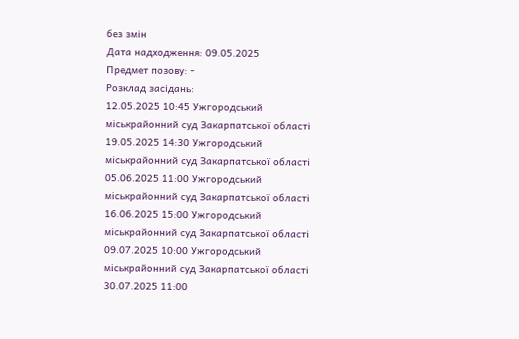без змін
Дата надходження: 09.05.2025
Предмет позову: -
Розклад засідань:
12.05.2025 10:45 Ужгородський міськрайонний суд Закарпатської області
19.05.2025 14:30 Ужгородський міськрайонний суд Закарпатської області
05.06.2025 11:00 Ужгородський міськрайонний суд Закарпатської області
16.06.2025 15:00 Ужгородський міськрайонний суд Закарпатської області
09.07.2025 10:00 Ужгородський міськрайонний суд Закарпатської області
30.07.2025 11:00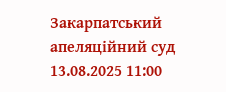Закарпатський апеляційний суд
13.08.2025 11:00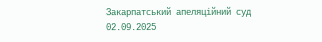Закарпатський апеляційний суд
02.09.2025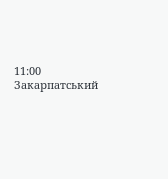11:00 Закарпатський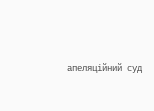апеляційний суд